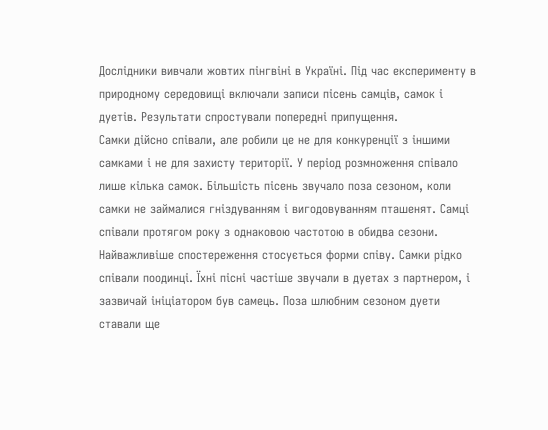Дослідники вивчали жовтих пінгвіні в Україні. Під час експерименту в природному середовищі включали записи пісень самців, самок і дуетів. Результати спростували попередні припущення.
Самки дійсно співали, але робили це не для конкуренції з іншими самками і не для захисту території. У період розмноження співало лише кілька самок. Більшість пісень звучало поза сезоном, коли самки не займалися гніздуванням і вигодовуванням пташенят. Самці співали протягом року з однаковою частотою в обидва сезони.
Найважливіше спостереження стосується форми співу. Самки рідко співали поодинці. Їхні пісні частіше звучали в дуетах з партнером, і зазвичай ініціатором був самець. Поза шлюбним сезоном дуети ставали ще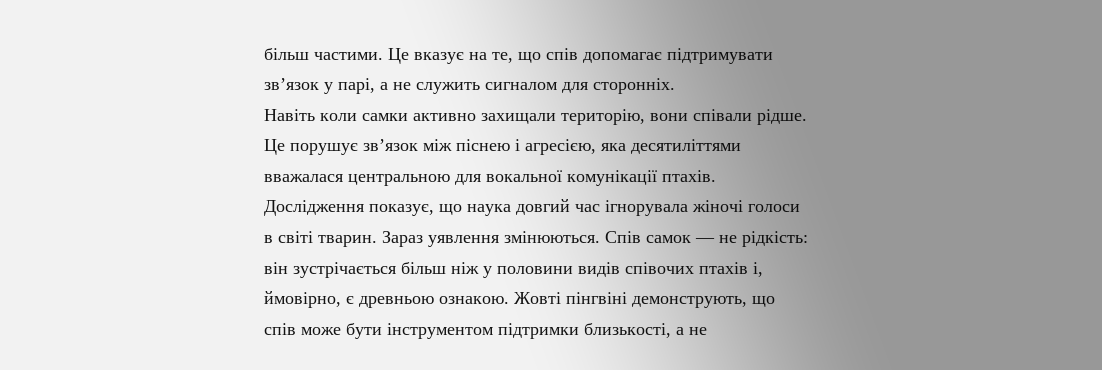більш частими. Це вказує на те, що спів допомагає підтримувати зв’язок у парі, а не служить сигналом для сторонніх.
Навіть коли самки активно захищали територію, вони співали рідше. Це порушує зв’язок між піснею і агресією, яка десятиліттями вважалася центральною для вокальної комунікації птахів.
Дослідження показує, що наука довгий час ігнорувала жіночі голоси в світі тварин. Зараз уявлення змінюються. Спів самок — не рідкість: він зустрічається більш ніж у половини видів співочих птахів і, ймовірно, є древньою ознакою. Жовті пінгвіні демонструють, що спів може бути інструментом підтримки близькості, а не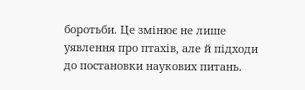боротьби. Це змінює не лише уявлення про птахів, але й підходи до постановки наукових питань.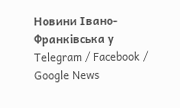Новини Івано-Франківська у Telegram / Facebook / Google News